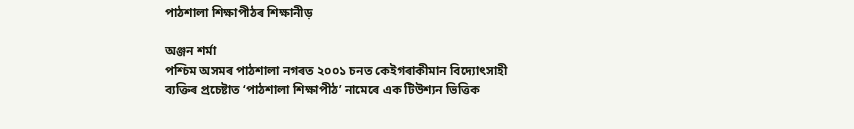পাঠশালা শিক্ষাপীঠৰ শিক্ষানীড়

অঞ্জন শৰ্মা
পশ্চিম অসমৰ পাঠশালা নগৰত ২০০১ চনত কেইগৰাকীমান বিদ্যোৎসাহী ব্যক্তিৰ প্ৰচেষ্টাত ‘পাঠশালা শিক্ষাপীঠ’ নামেৰে এক টিউশ্যন ভিত্তিক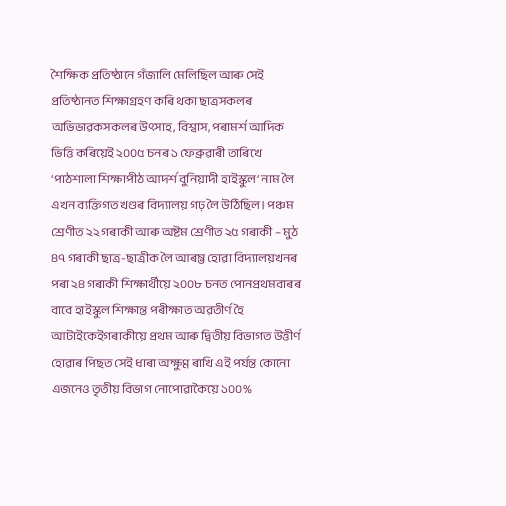শৈক্ষিক প্ৰতিষ্ঠানে গঁজালি মেলিছিল আৰু সেই প্ৰতিষ্ঠানত শিক্ষাগ্ৰহণ কৰি থকা ছাত্ৰসকলৰ অভিভাৱকসকলৰ উৎসাহ, বিশ্বাস, পৰামৰ্শ আদিক ভিত্তি কৰিয়েই ২০০৫ চনৰ ১ ফেব্ৰুৱাৰী তাৰিখে ‘পাঠশালা শিক্ষাপীঠ আদৰ্শ বুনিয়াদী হাইস্কুল‘ নাম লৈ এখন ব্যক্তিগত খণ্ডৰ বিদ্যালয় গঢ় লৈ উঠিছিল। পঞ্চম শ্ৰেণীত ২২ গৰাকী আৰু অষ্টম শ্ৰেণীত ২৫ গৰাকী – মুঠ ৪৭ গৰাকী ছাত্ৰ-ছাত্ৰীক লৈ আৰম্ভ হোৱা বিদ্যালয়খনৰ পৰা ২৪ গৰাকী শিক্ষাৰ্থীয়ে ২০০৮ চনত পোনপ্ৰথমবাৰৰ বাবে হাইস্কুল শিক্ষান্ত পৰীক্ষাত অৱতীৰ্ণ হৈ আটাইকেইগৰাকীয়ে প্ৰথম আৰু দ্বিতীয় বিভাগত উত্তীৰ্ণ হোৱাৰ পিছত সেই ধাৰা অক্ষুণ্ণ ৰাখি এই পৰ্যন্ত কোনো এজনেও তৃতীয় বিভাগ নোপোৱাকৈয়ে ১০০%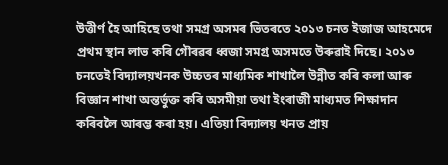উত্তীৰ্ণ হৈ আহিছে তথা সমগ্ৰ অসমৰ ভিতৰতে ২০১৩ চনত ইজাজ আহমেদে প্ৰথম স্থান লাভ কৰি গৌৰৱৰ ধ্বজা সমগ্ৰ অসমতে উৰুৱাই দিছে। ২০১৩ চনতেই বিদ্যালয়খনক উচ্চতৰ মাধ্যমিক শাখালৈ উন্নীত কৰি কলা আৰু বিজ্ঞান শাখা অন্তৰ্ভুক্ত কৰি অসমীয়া তথা ইংৰাজী মাধ্যমত শিক্ষাদান কৰিবলৈ আৰম্ভ কৰা হয়। এতিয়া বিদ্যালয় খনত প্ৰায়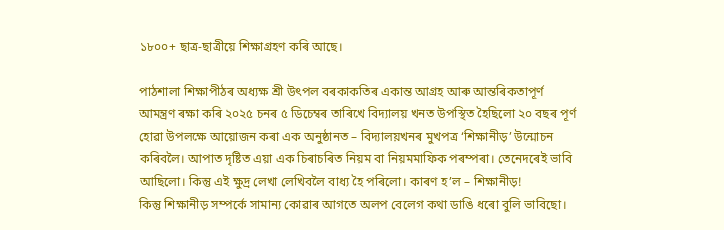১৮০০+ ছাত্ৰ-ছাত্ৰীয়ে শিক্ষাগ্ৰহণ কৰি আছে।

পাঠশালা শিক্ষাপীঠৰ অধ্যক্ষ শ্ৰী উৎপল বৰকাকতিৰ একান্ত আগ্ৰহ আৰু আন্তৰিকতাপূৰ্ণ আমন্ত্ৰণ ৰক্ষা কৰি ২০২৫ চনৰ ৫ ডিচেম্বৰ তাৰিখে বিদ্যালয় খনত উপস্থিত হৈছিলো ২০ বছৰ পূৰ্ণ হোৱা উপলক্ষে আয়োজন কৰা এক অনুষ্ঠানত – বিদ্যালয়খনৰ মুখপত্ৰ ‘শিক্ষানীড়’ উন্মোচন কৰিবলৈ। আপাত দৃষ্টিত এয়া এক চিৰাচৰিত নিয়ম বা নিয়মমাফিক পৰম্পৰা। তেনেদৰেই ভাবি আছিলো। কিন্তু এই ক্ষুদ্ৰ লেখা লেখিবলৈ বাধ্য হৈ পৰিলো। কাৰণ হ’ল – শিক্ষানীড়!
কিন্তু শিক্ষানীড় সম্পৰ্কে সামান্য কোৱাৰ আগতে অলপ বেলেগ কথা ডাঙি ধৰো বুলি ভাবিছো।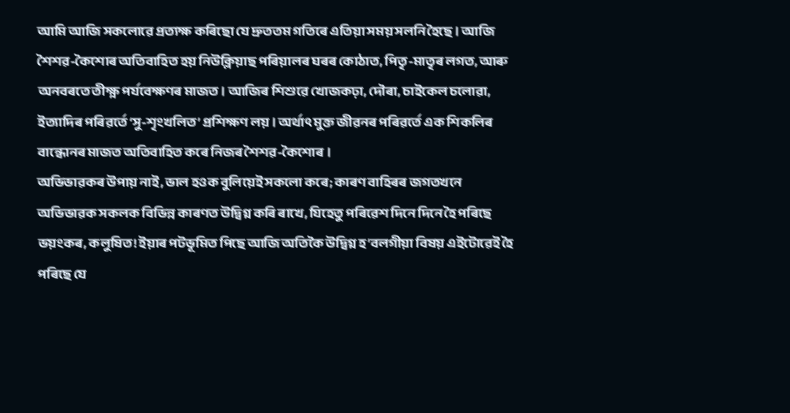আমি আজি সকলোৱে প্ৰত্যক্ষ কৰিছো যে দ্ৰুততম গতিৰে এতিয়া সময় সলনি হৈছে। আজি শৈশৱ-কৈশোৰ অতিবাহিত হয় নিউক্লিয়াছ পৰিয়ালৰ ঘৰৰ কোঠাত, পিতৃ-মাতৃৰ লগত, আৰু অনবৰতে তীক্ষ্ণ পৰ্যবেক্ষণৰ মাজত। আজিৰ শিশুৱে খোজকঢ়া, দৌৰা, চাইকেল চলোৱা, ইত্যাদিৰ পৰিৱৰ্তে ‘সু-শৃংখলিত’ প্ৰশিক্ষণ লয়। অৰ্থাৎ মুক্ত জীৱনৰ পৰিৱৰ্তে এক শিকলিৰ বান্ধোনৰ মাজত অতিবাহিত কৰে নিজৰ শৈশৱ-কৈশোৰ।
অভিভাৱকৰ উপায় নাই, ভাল হওক বুলিয়েই সকলো কৰে; কাৰণ বাহিৰৰ জগতখনে অভিভাৱক সকলক বিভিন্ন কাৰণত উদ্বিগ্ন কৰি ৰাখে, যিহেতু পৰিৱেশ দিনে দিনে হৈ পৰিছে ভয়ংকৰ, কলুষিত! ইয়াৰ পটভূমিত পিছে আজি অতিকৈ উদ্বিগ্ন হ’বলগীয়া বিষয় এইটোৱেই হৈ পৰিছে যে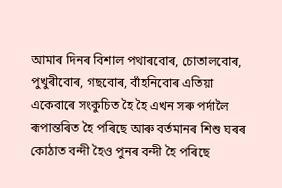আমাৰ দিনৰ বিশাল পথাৰবোৰ, চোতালবোৰ, পুখুৰীবোৰ, গছবোৰ, বাঁহনিবোৰ এতিয়া একেবাৰে সংকুচিত হৈ হৈ এখন সৰু পৰ্দালৈ ৰূপান্তৰিত হৈ পৰিছে আৰু বৰ্তমানৰ শিশু ঘৰৰ কোঠাত বন্দী হৈও পুনৰ বন্দী হৈ পৰিছে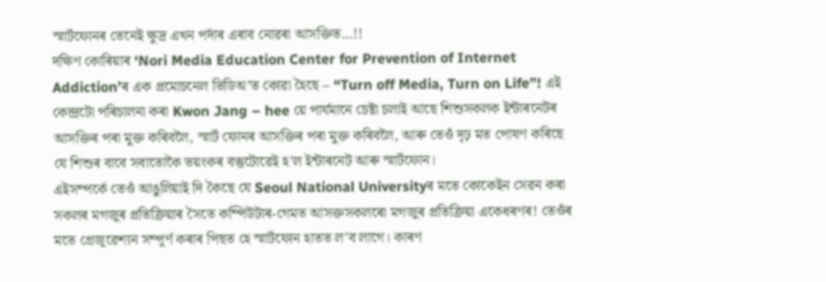স্মাৰ্টফোনৰ তেনেই ক্ষুদ্ৰ এখন পৰ্দাৰ এৰাব নোৱৰা আসক্তিত…!!
দক্ষিণ কোৰিয়াৰ ‘Nori Media Education Center for Prevention of Internet Addiction’ৰ এক প্ৰমোচনেল ভিডিঅ’ত কোৱা হৈছে – “Turn off Media, Turn on Life”! এই কেন্দ্ৰটো পৰিচালনা কৰা Kwon Jang – hee য়ে পাৰ্যমানে চেষ্টা চলাই আছে শিশুসকলক ইন্টাৰনেটৰ আসক্তিৰ পৰা মুক্ত কৰিবলৈ, স্মাৰ্ট ফোনৰ আসক্তিৰ পৰা মুক্ত কৰিবলৈ, আৰু তেওঁ দৃঢ় মত পোষণ কৰিছে যে শিশুৰ বাবে সবাতোকৈ ভয়ংকৰ বস্তুটোৱেই হ’ল ইন্টাৰনেট আৰু স্মাৰ্টফোন।
এইসম্পৰ্কে তেওঁ আঙুলিয়াই দি কৈছে যে Seoul National Universityৰ মতে কোকেইন সেৱন কৰা সকলৰ মগজুৰ প্ৰতিক্ৰিয়াৰ সৈতে কম্পিউটাৰ-গেমত আসক্তসকলৰো মগজুৰ প্ৰতিক্ৰিয়া একেধৰণৰ! তেওঁৰ মতে গ্ৰেজূৱেশ্যন সম্পূৰ্ণ কৰাৰ পিছত হে স্মাৰ্টফোন হাতত ল’ব লাগে। কাৰণ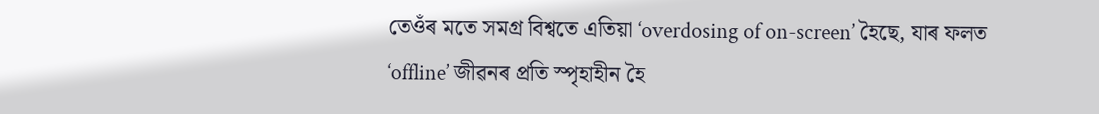তেওঁৰ মতে সমগ্ৰ বিশ্বতে এতিয়া ‘overdosing of on-screen’ হৈছে, যাৰ ফলত ‘offline’ জীৱনৰ প্ৰতি স্পৃহাহীন হৈ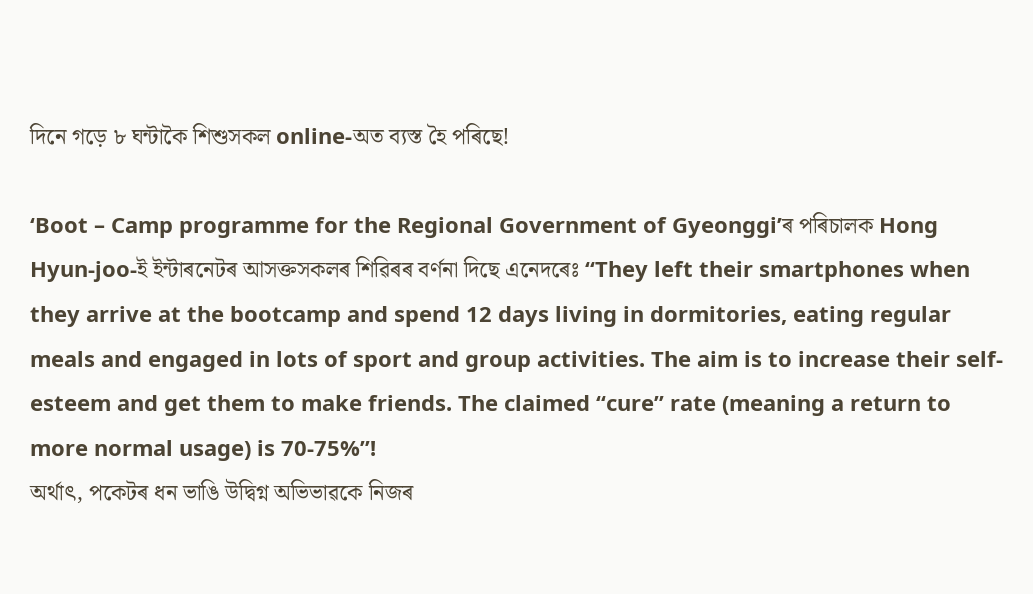দিনে গড়ে ৮ ঘন্টাকৈ শিশুসকল online-অত ব্যস্ত হৈ পৰিছে!

‘Boot – Camp programme for the Regional Government of Gyeonggi’ৰ পৰিচালক Hong Hyun-joo-ই ইন্টাৰনেটৰ আসক্তসকলৰ শিৱিৰৰ বৰ্ণনা দিছে এনেদৰেঃ “They left their smartphones when they arrive at the bootcamp and spend 12 days living in dormitories, eating regular meals and engaged in lots of sport and group activities. The aim is to increase their self-esteem and get them to make friends. The claimed “cure” rate (meaning a return to more normal usage) is 70-75%”!
অৰ্থাৎ, পকেটৰ ধন ভাঙি উদ্বিগ্ন অভিভাৱকে নিজৰ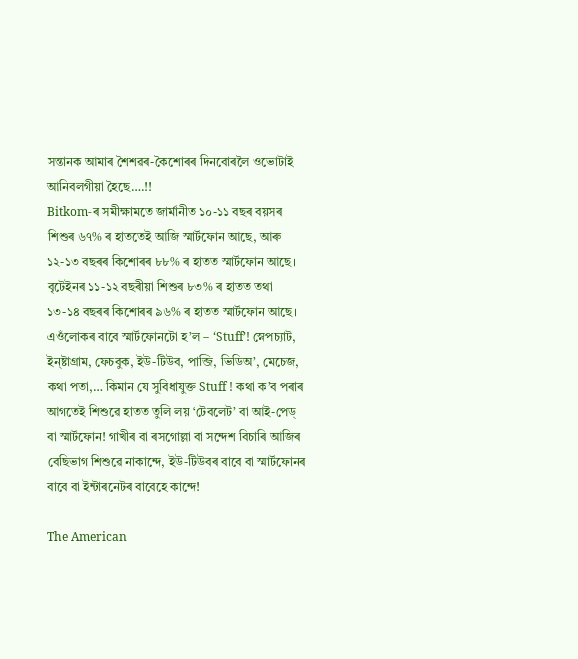সন্তানক আমাৰ শৈশৱৰ-কৈশোৰৰ দিনবোৰলৈ ওভোটাই আনিবলগীয়া হৈছে….!!
Bitkom-ৰ সমীক্ষামতে জাৰ্মানীত ১০-১১ বছৰ বয়সৰ শিশুৰ ৬৭% ৰ হাততেই আজি স্মাৰ্টফোন আছে, আৰু ১২-১৩ বছৰৰ কিশোৰৰ ৮৮% ৰ হাতত স্মাৰ্টফোন আছে। বৃটেইনৰ ১১-১২ বছৰীয়া শিশুৰ ৮৩% ৰ হাতত তথা ১৩-১৪ বছৰৰ কিশোৰৰ ৯৬% ৰ হাতত স্মাৰ্টফোন আছে। এওঁলোকৰ বাবে স্মাৰ্টফোনটো হ’ল – ‘Stuff’! স্নেপচ্যাট, ইন্ষ্টাগ্ৰাম, ফেচবুক, ইউ-টিউব, পাব্জি, ভিডিঅ’, মেচেজ, কথা পতা,… কিমান যে সুবিধাযুক্ত Stuff ! কথা ক’ব পৰাৰ আগতেই শিশুৱে হাতত তুলি লয় ‘টেবলেট’ বা আই-পেড্ বা স্মাৰ্টফোন! গাখীৰ বা ৰসগোল্লা বা সন্দেশ বিচাৰি আজিৰ বেছিভাগ শিশুৱে নাকান্দে, ইউ-টিউবৰ বাবে বা স্মাৰ্টফোনৰ বাবে বা ইন্টাৰনেটৰ বাবেহে কান্দে!

The American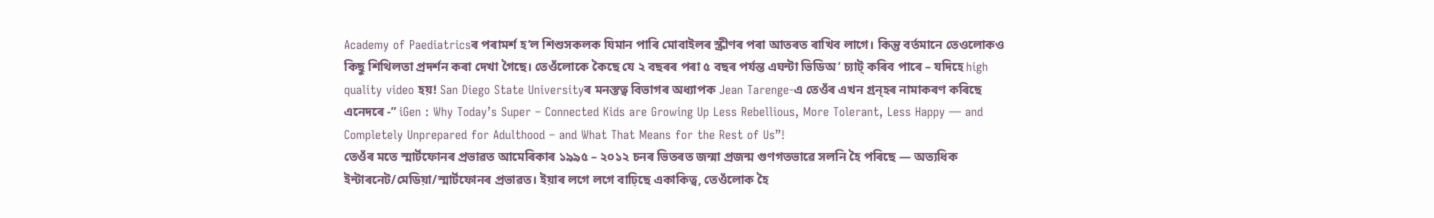Academy of Paediatricsৰ পৰামৰ্শ হ’ল শিশুসকলক যিমান পাৰি মোবাইলৰ স্ক্ৰীণৰ পৰা আতৰত ৰাখিব লাগে। কিন্তু বৰ্তমানে তেওলোকও কিছু শিথিলতা প্ৰদৰ্শন কৰা দেখা গৈছে। তেওঁলোকে কৈছে যে ২ বছৰৰ পৰা ৫ বছৰ পৰ্যন্ত এঘন্টা ভিডিঅ’ চ্যাট্ কৰিব পাৰে – যদিহে high quality video হয়! San Diego State Universityৰ মনস্তত্ব বিভাগৰ অধ্যাপক Jean Tarenge-এ তেওঁৰ এখন গ্ৰন্হৰ নামাকৰণ কৰিছে এনেদৰে -” iGen : Why Today’s Super – Connected Kids are Growing Up Less Rebellious, More Tolerant, Less Happy — and Completely Unprepared for Adulthood – and What That Means for the Rest of Us”!
তেওঁৰ মতে স্মাৰ্টফোনৰ প্ৰভাৱত আমেৰিকাৰ ১৯৯৫ – ২০১২ চনৰ ভিতৰত জন্মা প্ৰজন্ম গুণগতভাৱে সলনি হৈ পৰিছে — অত্যধিক ইন্টাৰনেট/মেডিয়া/স্মাৰ্টফোনৰ প্ৰভাৱত। ইয়াৰ লগে লগে বাঢ়িছে একাকিত্ব, তেওঁলোক হৈ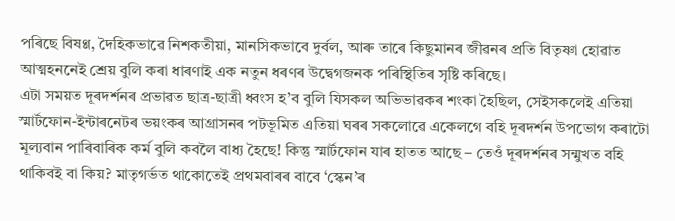পৰিছে বিষণ্ণ, দৈহিকভাৱে নিশকতীয়া, মানসিকভাবে দুৰ্বল, আৰু তাৰে কিছুমানৰ জীৱনৰ প্ৰতি বিতৃষ্ণা হোৱাত আত্মহননেই শ্ৰেয় বুলি কৰা ধাৰণাই এক নতুন ধৰণৰ উদ্বেগজনক পৰিস্থিতিৰ সৃষ্টি কৰিছে।
এটা সময়ত দূৰদৰ্শনৰ প্ৰভাৱত ছাত্ৰ-ছাত্ৰী ধ্বংস হ’ব বুলি যিসকল অভিভাৱকৰ শংকা হৈছিল, সেইসকলেই এতিয়া স্মাৰ্টফোন-ইন্টাৰনেটৰ ভয়ংকৰ আগ্ৰাসনৰ পটভূমিত এতিয়া ঘৰৰ সকলোৱে একেলগে বহি দূৰদৰ্শন উপভোগ কৰাটো মূল্যবান পাৰিবাৰিক কৰ্ম বুলি কবলৈ বাধ্য হৈছে! কিন্তু স্মাৰ্টফোন যাৰ হাতত আছে – তেওঁ দূৰদৰ্শনৰ সন্মুখত বহি থাকিবই বা কিয়? মাতৃগৰ্ভত থাকোতেই প্ৰথমবাৰৰ বাবে ‘স্কেন’ৰ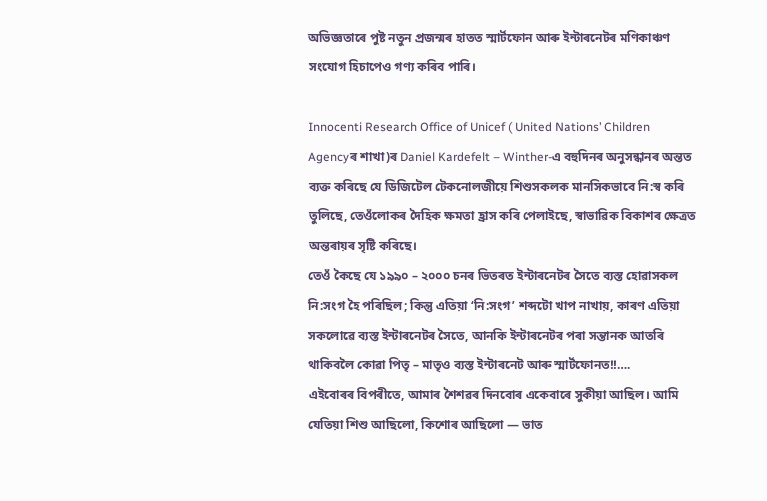অভিজ্ঞতাৰে পুষ্ট নতুন প্ৰজন্মৰ হাতত স্মাৰ্টফোন আৰু ইন্টাৰনেটৰ মণিকাঞ্চণ সংযোগ হিচাপেও গণ্য কৰিব পাৰি।

Innocenti Research Office of Unicef ( United Nations’ Children Agencyৰ শাখা)ৰ Daniel Kardefelt – Winther-এ বহুদিনৰ অনুসন্ধানৰ অন্তত ব্যক্ত কৰিছে যে ডিজিটেল টেকনোলজীয়ে শিশুসকলক মানসিকভাবে নি:স্ব কৰি তুলিছে, তেওঁলোকৰ দৈহিক ক্ষমতা হ্ৰাস কৰি পেলাইছে, স্বাভাৱিক বিকাশৰ ক্ষেত্ৰত অন্তৰায়ৰ সৃষ্টি কৰিছে।
তেওঁ কৈছে যে ১৯৯০ – ২০০০ চনৰ ভিতৰত ইন্টাৰনেটৰ সৈতে ব্যস্ত হোৱাসকল নি:সংগ হৈ পৰিছিল; কিন্তু এতিয়া ‘নি:সংগ’ শব্দটো খাপ নাখায়, কাৰণ এতিয়া সকলোৱে ব্যস্ত ইন্টাৰনেটৰ সৈতে, আনকি ইন্টাৰনেটৰ পৰা সন্তানক আতৰি থাকিবলৈ কোৱা পিতৃ – মাতৃও ব্যস্ত ইন্টাৰনেট আৰু স্মাৰ্টফোনত!!….
এইবোৰৰ বিপৰীতে, আমাৰ শৈশৱৰ দিনবোৰ একেবাৰে সুকীয়া আছিল। আমি যেতিয়া শিশু আছিলো, কিশোৰ আছিলো — ভাত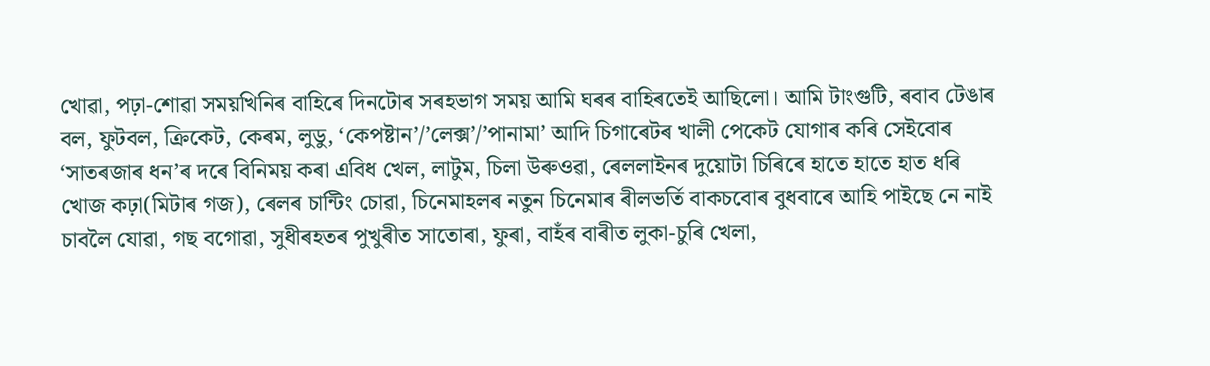খোৱা, পঢ়া-শোৱা সময়খিনিৰ বাহিৰে দিনটোৰ সৰহভাগ সময় আমি ঘৰৰ বাহিৰতেই আছিলো। আমি টাংগুটি, ৰবাব টেঙাৰ বল, ফুটবল, ক্ৰিকেট, কেৰম, লুডু, ‘কেপষ্টান’/’লেক্স’/’পানামা’ আদি চিগাৰেটৰ খালী পেকেট যোগাৰ কৰি সেইবোৰ ‘সাতৰজাৰ ধন’ৰ দৰে বিনিময় কৰা এবিধ খেল, লাটুম, চিলা উৰুওৱা, ৰেললাইনৰ দুয়োটা চিৰিৰে হাতে হাতে হাত ধৰি খোজ কঢ়া(মিটাৰ গজ), ৰেলৰ চান্টিং চোৱা, চিনেমাহলৰ নতুন চিনেমাৰ ৰীলভৰ্তি বাকচবোৰ বুধবাৰে আহি পাইছে নে নাই চাবলৈ যোৱা, গছ বগোৱা, সুধীৰহতৰ পুখুৰীত সাতোৰা, ফুৰা, বাহঁৰ বাৰীত লুকা-চুৰি খেলা,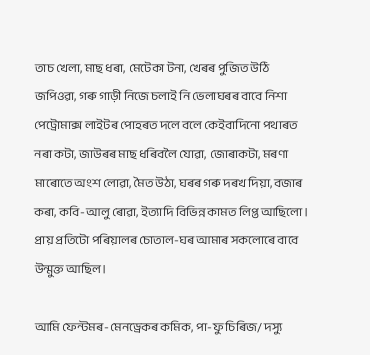তাচ খেলা, মাছ ধৰা, মেটেকা টনা, খেৰৰ পুজিত উঠি জপিওৱা, গৰু গাড়ী নিজে চলাই নি ভেলাঘৰৰ বাবে নিশা পেট্ৰোমাক্স লাইটৰ পোহৰত দলে বলে কেইবাদিনো পথাৰত নৰা কটা, জাউৰৰ মাছ ধৰিবলৈ যোৱা, জোৰাকটা, মৰণা মাৰোতে অংশ লোৱা, মৈত উঠা, ঘৰৰ গৰু দৰখ দিয়া, বজাৰ কৰা, কবি-আলু ৰোৱা, ইত্যাদি বিভিন্ন কামত লিপ্ত আছিলো। প্ৰায় প্ৰতিটো পৰিয়ালৰ চোতাল-ঘৰ আমাৰ সকলোৰে বাবে উন্মুক্ত আছিল।

আমি ফেন্টমৰ-মেনড্ৰেকৰ কমিক, পা-ফু চিৰিজ/ দস্যু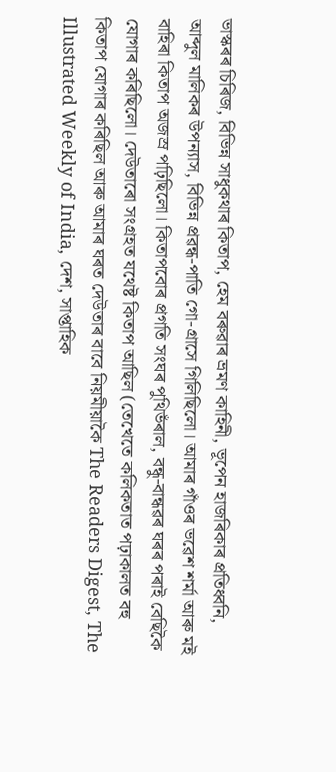ভাস্কৰৰ চিৰিজ, বিভিন্ন সাধুকথাৰ কিতাপ, হেম বৰুৱাৰ ভ্ৰমণ কাহিনী, ভূপেন হাজৰিকাৰ প্ৰতিধ্বনি, আব্দুল মালিকৰ উপন্যাস, বিভিন্ন প্ৰৱন্ধ-পাতি গো-গ্ৰাসে গিলিছিলো। আমাৰ গাঁওৰ ভৱেশ শৰ্মা আৰু মই বাহিৰা কিতাপ অজস্ৰ পঢ়িছিলো। কিতাপবোৰ প্ৰগতি সংঘৰ পুথিভঁৰাল, বন্ধু-বান্ধৱৰ ঘৰৰ পৰাই বেছিকৈ যোগাৰ কৰিছিলো। দেউতাৰো সংগ্ৰহত যথেষ্ট কিতাপ আছিল (তেখেতে কলিকতাত পঢ়াকালত বহু কিতাপ যোগাৰ কৰিছিল আৰু আমাৰ ঘৰত দেউতাৰ বাবে নিয়মীয়াকৈ The Readers Digest, The Illustrated Weekly of India, দেশ, সাপ্তাহিক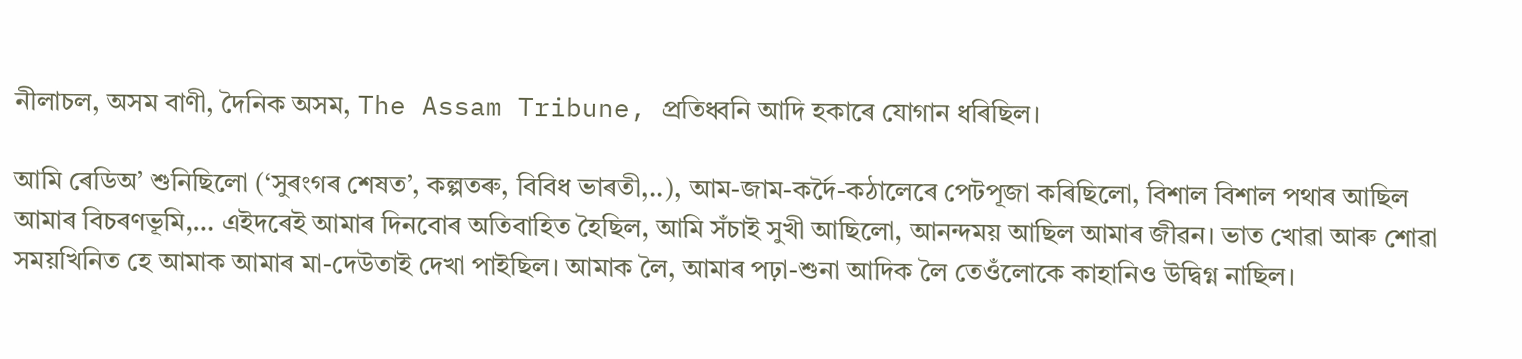নীলাচল, অসম বাণী, দৈনিক অসম, The Assam Tribune, প্ৰতিধ্বনি আদি হকাৰে যোগান ধৰিছিল।

আমি ৰেডিঅ’ শুনিছিলো (‘সুৰংগৰ শেষত’, কল্পতৰু, বিবিধ ভাৰতী,..), আম-জাম-কৰ্দৈ-কঠালেৰে পেটপূজা কৰিছিলো, বিশাল বিশাল পথাৰ আছিল আমাৰ বিচৰণভূমি,… এইদৰেই আমাৰ দিনবোৰ অতিবাহিত হৈছিল, আমি সঁচাই সুখী আছিলো, আনন্দময় আছিল আমাৰ জীৱন। ভাত খোৱা আৰু শোৱা সময়খিনিত হে আমাক আমাৰ মা-দেউতাই দেখা পাইছিল। আমাক লৈ, আমাৰ পঢ়া-শুনা আদিক লৈ তেওঁলোকে কাহানিও উদ্বিগ্ন নাছিল।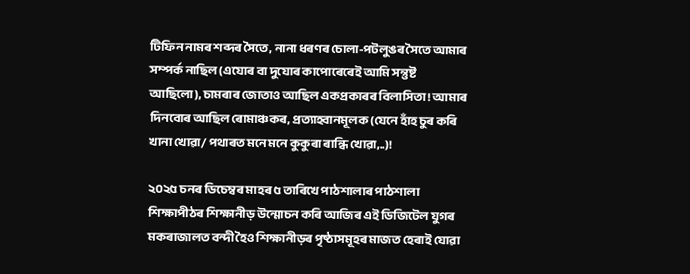টিফিন নামৰ শব্দৰ সৈতে, নানা ধৰণৰ চোলা-পটলুঙৰ সৈতে আমাৰ সম্পৰ্ক নাছিল(এযোৰ বা দুযোৰ কাপোৰেৰেই আমি সন্তুষ্ট আছিলো), চামৰাৰ জোতাও আছিল একপ্ৰকাৰৰ বিলাসিতা! আমাৰ দিনবোৰ আছিল ৰোমাঞ্চকৰ, প্ৰত্যাহ্বানমূলক (যেনে হাঁহ চুৰ কৰি খানা খোৱা/ পথাৰত মনে মনে কুকুৰা ৰান্ধি খোৱা,..)!

২০২৫ চনৰ ডিচেম্বৰ মাহৰ ৫ তাৰিখে পাঠশালাৰ পাঠশালা শিক্ষাপীঠৰ শিক্ষানীড় উন্মোচন কৰি আজিৰ এই ডিজিটেল যুগৰ মকৰাজালত বন্দী হৈও শিক্ষানীড়ৰ পৃষ্ঠাসমূহৰ মাজত হেৰাই যোৱা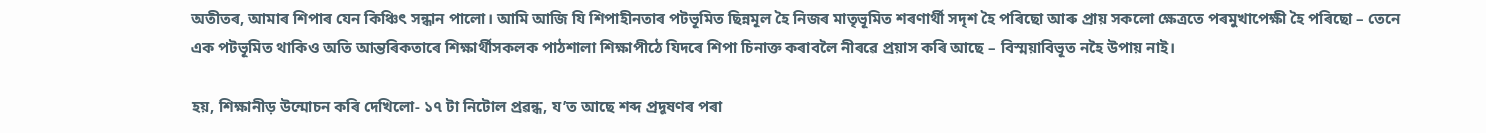অতীতৰ, আমাৰ শিপাৰ যেন কিঞ্চিৎ সন্ধান পালো। আমি আজি যি শিপাহীনতাৰ পটভূমিত ছিন্নমূল হৈ নিজৰ মাতৃভূমিত শৰণাৰ্থী সদৃশ হৈ পৰিছো আৰু প্ৰায় সকলো ক্ষেত্ৰতে পৰমুখাপেক্ষী হৈ পৰিছো – তেনে এক পটভূমিত থাকিও অতি আন্তৰিকতাৰে শিক্ষাৰ্থীসকলক পাঠশালা শিক্ষাপীঠে যিদৰে শিপা চিনাক্ত কৰাবলৈ নীৰৱে প্ৰয়াস কৰি আছে – বিস্ময়াবিভূত নহৈ উপায় নাই।

হয়, শিক্ষানীড় উন্মোচন কৰি দেখিলো- ১৭ টা নিটোল প্ৰৱন্ধ, য’ত আছে শব্দ প্ৰদূষণৰ পৰা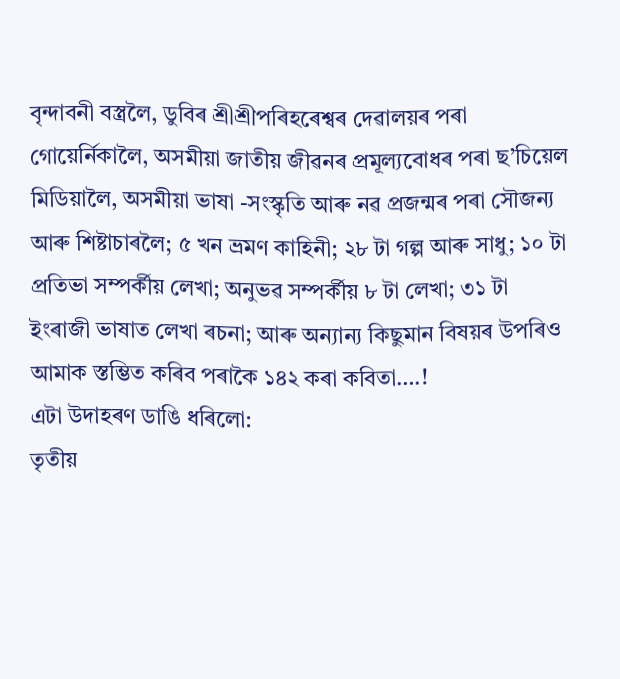বৃন্দাবনী বস্ত্ৰলৈ, ডুবিৰ শ্ৰীশ্ৰীপৰিহৰেশ্বৰ দেৱালয়ৰ পৰা গোয়েৰ্নিকালৈ, অসমীয়া জাতীয় জীৱনৰ প্ৰমূল্যবোধৰ পৰা ছ’চিয়েল মিডিয়ালৈ, অসমীয়া ভাষা -সংস্কৃতি আৰু নৱ প্ৰজন্মৰ পৰা সৌজন্য আৰু শিষ্টাচাৰলৈ; ৫ খন ভ্ৰমণ কাহিনী; ২৮ টা গল্প আৰু সাধু; ১০ টা প্ৰতিভা সম্পৰ্কীয় লেখা; অনুভৱ সম্পৰ্কীয় ৮ টা লেখা; ৩১ টা ইংৰাজী ভাষাত লেখা ৰচনা; আৰু অন্যান্য কিছুমান বিষয়ৰ উপৰিও আমাক স্তম্ভিত কৰিব পৰাকৈ ১৪২ কৰা কবিতা….!
এটা উদাহৰণ ডাঙি ধৰিলো:
তৃতীয়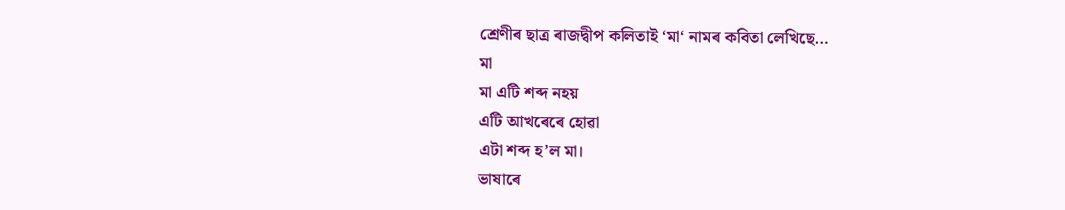শ্ৰেণীৰ ছাত্ৰ ৰাজদ্বীপ কলিতাই ‘মা‘ নামৰ কবিতা লেখিছে…
মা
মা এটি শব্দ নহয়
এটি আখৰেৰে হোৱা
এটা শব্দ হ’ল মা।
ভাষাৰে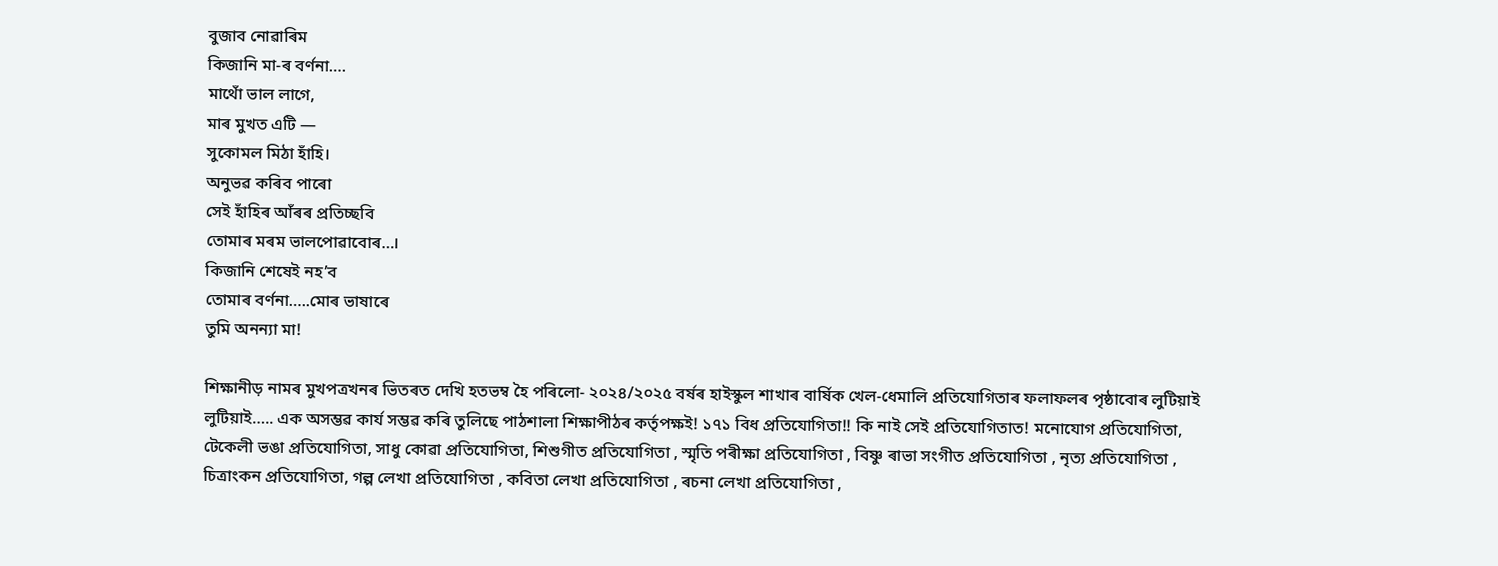বুজাব নোৱাৰিম
কিজানি মা-ৰ বৰ্ণনা….
মাথোঁ ভাল লাগে,
মাৰ মুখত এটি —
সুকোমল মিঠা হাঁহি।
অনুভৱ কৰিব পাৰো
সেই হাঁহিৰ আঁৰৰ প্ৰতিচ্ছবি
তোমাৰ মৰম ভালপোৱাবোৰ…।
কিজানি শেষেই নহ’ব
তোমাৰ বৰ্ণনা…..মোৰ ভাষাৰে
তুমি অনন্যা মা!

শিক্ষানীড় নামৰ মুখপত্ৰখনৰ ভিতৰত দেখি হতভম্ব হৈ পৰিলো- ২০২৪/২০২৫ বৰ্ষৰ হাইস্কুল শাখাৰ বাৰ্ষিক খেল-ধেমালি প্ৰতিযোগিতাৰ ফলাফলৰ পৃষ্ঠাবোৰ লুটিয়াই লুটিয়াই….. এক অসম্ভৱ কাৰ্য সম্ভৱ কৰি তুলিছে পাঠশালা শিক্ষাপীঠৰ কৰ্তৃপক্ষই! ১৭১ বিধ প্ৰতিযোগিতা!! কি নাই সেই প্ৰতিযোগিতাত! মনোযোগ প্ৰতিযোগিতা, টেকেলী ভঙা প্ৰতিযোগিতা, সাধু কোৱা প্ৰতিযোগিতা, শিশুগীত প্ৰতিযোগিতা , স্মৃতি পৰীক্ষা প্ৰতিযোগিতা , বিষ্ণু ৰাভা সংগীত প্ৰতিযোগিতা , নৃত্য প্ৰতিযোগিতা , চিত্ৰাংকন প্ৰতিযোগিতা, গল্প লেখা প্ৰতিযোগিতা , কবিতা লেখা প্ৰতিযোগিতা , ৰচনা লেখা প্ৰতিযোগিতা ,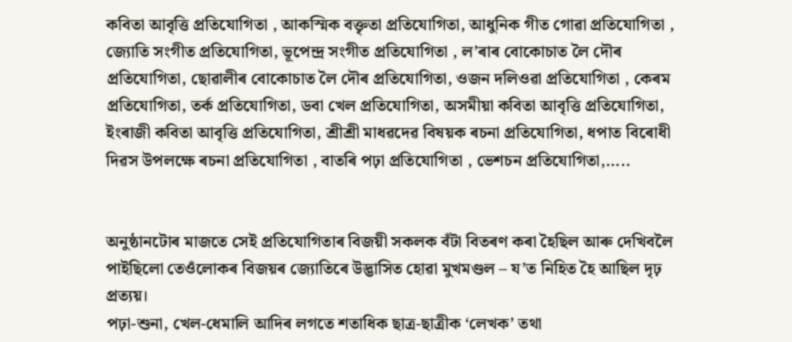কবিতা আবৃত্তি প্ৰতিযোগিতা , আকস্মিক বক্তৃতা প্ৰতিযোগিতা, আধুনিক গীত গোৱা প্ৰতিযোগিতা , জ্যোতি সংগীত প্ৰতিযোগিতা, ভূপেন্দ্ৰ সংগীত প্ৰতিযোগিতা , ল’ৰাৰ বোকোচাত লৈ দৌৰ প্ৰতিযোগিতা, ছোৱালীৰ বোকোচাত লৈ দৌৰ প্ৰতিযোগিতা, ওজন দলিওৱা প্ৰতিযোগিতা , কেৰম প্ৰতিযোগিতা, তৰ্ক প্ৰতিযোগিতা, ডবা খেল প্ৰতিযোগিতা, অসমীয়া কবিতা আবৃত্তি প্ৰতিযোগিতা, ইংৰাজী কবিতা আবৃত্তি প্ৰতিযোগিতা, শ্ৰীশ্ৰী মাধৱদেৱ বিষয়ক ৰচনা প্ৰতিযোগিতা, ধপাত বিৰোধী দিৱস উপলক্ষে ৰচনা প্ৰতিযোগিতা , বাতৰি পঢ়া প্ৰতিযোগিতা , ভেশচন প্ৰতিযোগিতা,…..


অনুষ্ঠানটোৰ মাজতে সেই প্ৰতিযোগিতাৰ বিজয়ী সকলক বঁটা বিতৰণ কৰা হৈছিল আৰু দেখিবলৈ পাইছিলো তেওঁলোকৰ বিজয়ৰ জ্যোতিৰে উদ্ভাসিত হোৱা মুখমণ্ডল – য’ত নিহিত হৈ আছিল দৃঢ় প্ৰত্যয়।
পঢ়া-শুনা, খেল-ধেমালি আদিৰ লগতে শতাধিক ছাত্ৰ-ছাত্ৰীক ‘লেখক’ তথা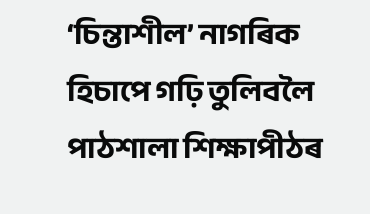‘চিন্তাশীল’ নাগৰিক হিচাপে গঢ়ি তুলিবলৈ পাঠশালা শিক্ষাপীঠৰ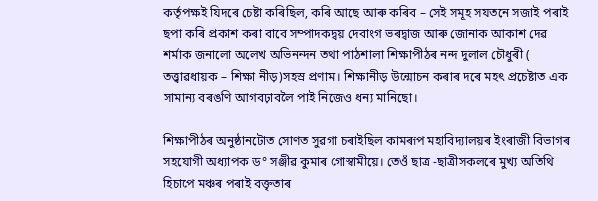কৰ্তৃপক্ষই যিদৰে চেষ্টা কৰিছিল, কৰি আছে আৰু কৰিব – সেই সমূহ সযতনে সজাই পৰাই ছপা কৰি প্ৰকাশ কৰা বাবে সম্পাদকদ্বয় দেবাংগ ভৰদ্বাজ আৰু জোনাক আকাশ দেৱ শৰ্মাক জনালো অলেখ অভিনন্দন তথা পাঠশালা শিক্ষাপীঠৰ নন্দ দুলাল চৌধুৰী ( তত্ত্বাৱধায়ক – শিক্ষা নীড়)সহস্ৰ প্ৰণাম। শিক্ষানীড় উন্মোচন কৰাৰ দৰে মহৎ প্ৰচেষ্টাত এক সামান্য বৰঙণি আগবঢ়াবলৈ পাই নিজেও ধন্য মানিছো।

শিক্ষাপীঠৰ অনুষ্ঠানটোত সোণত সুৱগা চৰাইছিল কামৰূপ মহাবিদ্যালয়ৰ ইংৰাজী বিভাগৰ সহযোগী অধ্যাপক ড° সঞ্জীৱ কুমাৰ গোস্বামীয়ে। তেওঁ ছাত্ৰ -ছাত্ৰীসকলৰে মুখ্য অতিথি হিচাপে মঞ্চৰ পৰাই বক্তৃতাৰ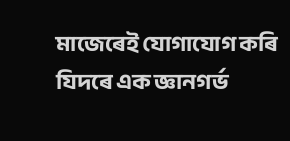মাজেৰেই যোগাযোগ কৰি যিদৰে এক জ্ঞানগৰ্ভ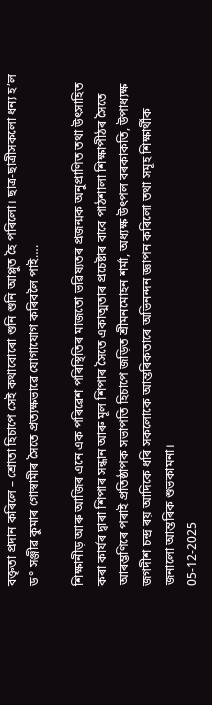বক্তৃতা প্ৰদান কৰিলে – শ্ৰোতা হিচাপে সেই কথাবোৰো শুনি শুনি আপ্লুত হৈ পৰিলো। ছাত্ৰ-ছাত্ৰীসকলো ধন্য হ’ল ড° সঞ্জীৱ কুমাৰ গোস্বামীৰ সৈতে প্ৰত্যক্ষভাৱে যোগাযোগ কৰিবলৈ পাই….

শিক্ষানীড় আৰু আজিৰ এনে এক পৰিৱেশ পৰিস্থিতিৰ মাজতো ভৱিষ্যতৰ প্ৰজন্মক অনুপ্ৰাণিত তথা উৎসাহিত কৰা কাৰ্যৰ দ্বাৰা শিপাৰ সন্ধান আৰু মূল শিপাৰ সৈতে একাত্মতাৰ প্ৰচেষ্টাৰ বাবে পাঠশালা শিক্ষাপীঠৰ সৈতে আৰম্ভণিৰে পৰাই প্ৰতিষ্ঠাপক সভাপতি হিচাপে জড়িত শ্ৰীমনমোহন শৰ্মা, অধ্যক্ষ উৎপল বৰকাকতি, উপাধ্যক্ষ জগদীশ চন্দ্ৰ ৰয় আদিকে ধৰি সকলোকে আন্তৰিকতাৰে অভিনন্দন জ্ঞাপন কৰিলো তথা সমূহ শিক্ষাৰ্থীক জনালো আন্তৰিক শুভকামনা।
05-12-2025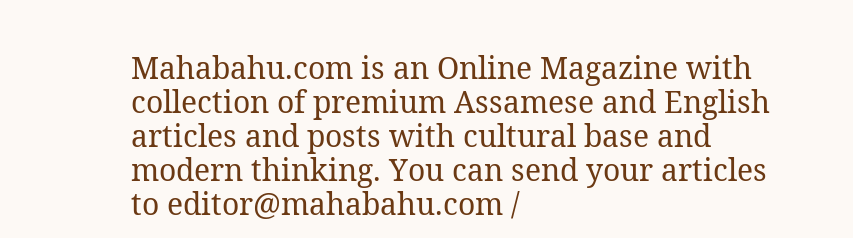Mahabahu.com is an Online Magazine with collection of premium Assamese and English articles and posts with cultural base and modern thinking. You can send your articles to editor@mahabahu.com /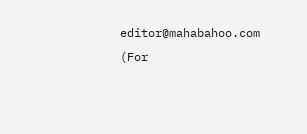editor@mahabahoo.com (For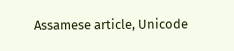Assamese article, Unicode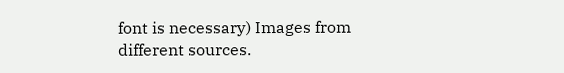font is necessary) Images from different sources.